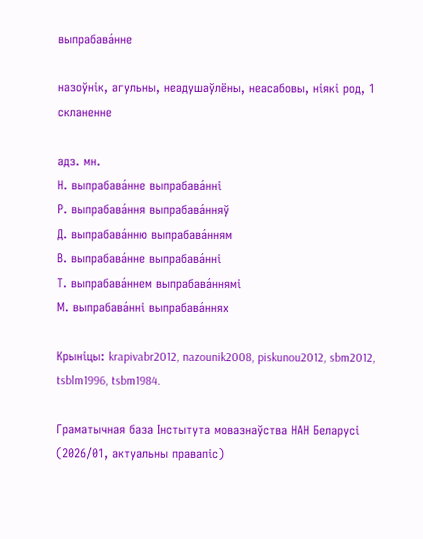выпрабава́нне

назоўнік, агульны, неадушаўлёны, неасабовы, ніякі род, 1 скланенне

адз. мн.
Н. выпрабава́нне выпрабава́нні
Р. выпрабава́ння выпрабава́нняў
Д. выпрабава́нню выпрабава́нням
В. выпрабава́нне выпрабава́нні
Т. выпрабава́ннем выпрабава́ннямі
М. выпрабава́нні выпрабава́ннях

Крыніцы: krapivabr2012, nazounik2008, piskunou2012, sbm2012, tsblm1996, tsbm1984.

Граматычная база Інстытута мовазнаўства НАН Беларусі (2026/01, актуальны правапіс)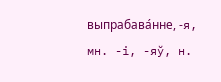выпрабава́нне, -я, мн. -і, -яў, н.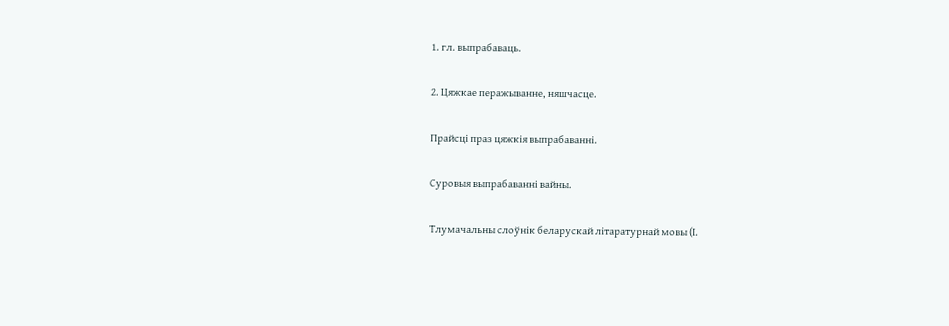1. гл. выпрабаваць.

2. Цяжкае перажыванне, няшчасце.

Прайсці праз цяжкія выпрабаванні.

Суровыя выпрабаванні вайны.

Тлумачальны слоўнік беларускай літаратурнай мовы (І.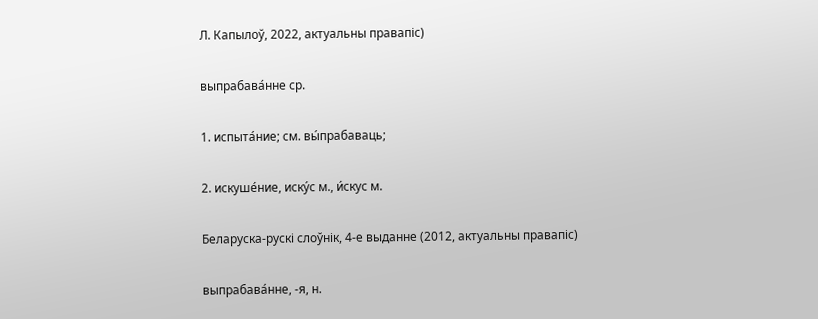Л. Капылоў, 2022, актуальны правапіс)

выпрабава́нне ср.

1. испыта́ние; см. вы́прабаваць;

2. искуше́ние, иску́с м., и́скус м.

Беларуска-рускі слоўнік, 4-е выданне (2012, актуальны правапіс)

выпрабава́нне, ‑я, н.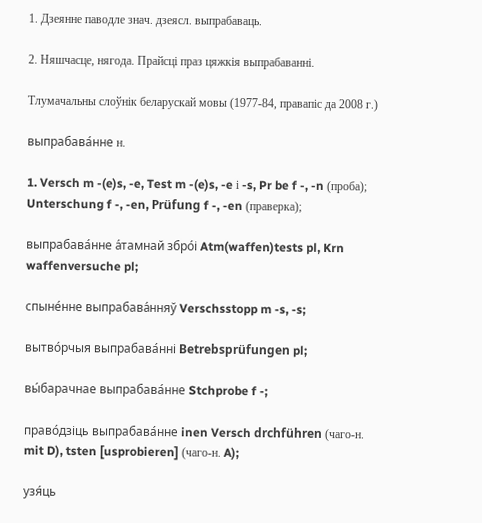1. Дзеянне паводле знач. дзеясл. выпрабаваць.

2. Няшчасце, нягода. Прайсці праз цяжкія выпрабаванні.

Тлумачальны слоўнік беларускай мовы (1977-84, правапіс да 2008 г.)

выпрабава́нне н.

1. Versch m -(e)s, -e, Test m -(e)s, -e і -s, Pr be f -, -n (проба); Unterschung f -, -en, Prüfung f -, -en (праверка);

выпрабава́нне а́тамнай збро́і Atm(waffen)tests pl, Krn waffenversuche pl;

спыне́нне выпрабава́нняў Verschsstopp m -s, -s;

вытво́рчыя выпрабава́нні Betrebsprüfungen pl;

вы́барачнае выпрабава́нне Stchprobe f -;

право́дзіць выпрабава́нне inen Versch drchführen (чаго-н. mit D), tsten [usprobieren] (чаго-н. A);

узя́ць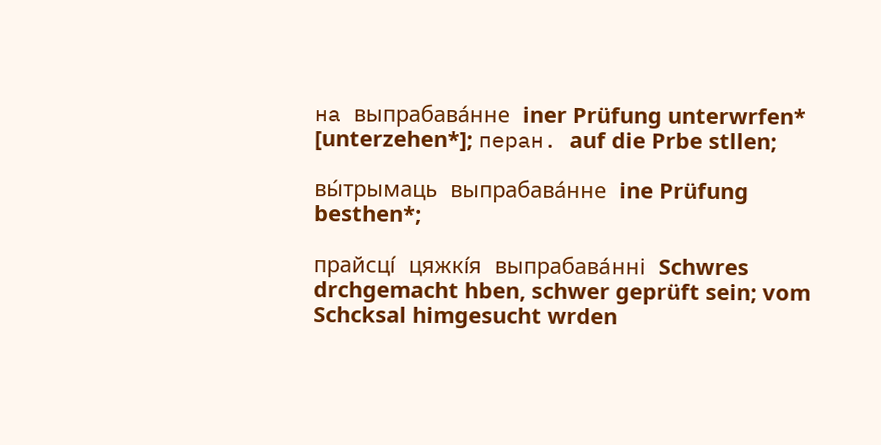на выпрабава́нне iner Prüfung unterwrfen* [unterzehen*]; перан. auf die Prbe stllen;

вы́трымаць выпрабава́нне ine Prüfung besthen*;

прайсці́ цяжкі́я выпрабава́нні Schwres drchgemacht hben, schwer geprüft sein; vom Schcksal himgesucht wrden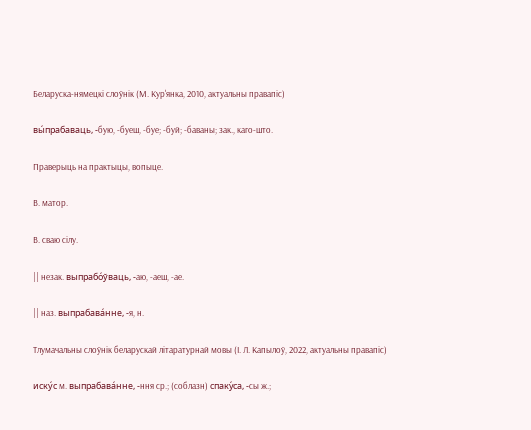Беларуска-нямецкі слоўнік (М. Кур'янка, 2010, актуальны правапіс)

вы́прабаваць, -бую, -буеш, -буе; -буй; -баваны; зак., каго-што.

Праверыць на практыцы, вопыце.

В. матор.

В. сваю сілу.

|| незак. выпрабо́ўваць, -аю, -аеш, -ае.

|| наз. выпрабава́нне, -я, н.

Тлумачальны слоўнік беларускай літаратурнай мовы (І. Л. Капылоў, 2022, актуальны правапіс)

иску́с м. выпрабава́нне, -ння ср.; (соблазн) спаку́са, -сы ж.;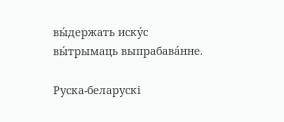вы́держать иску́с вы́трымаць выпрабава́нне.

Руска-беларускі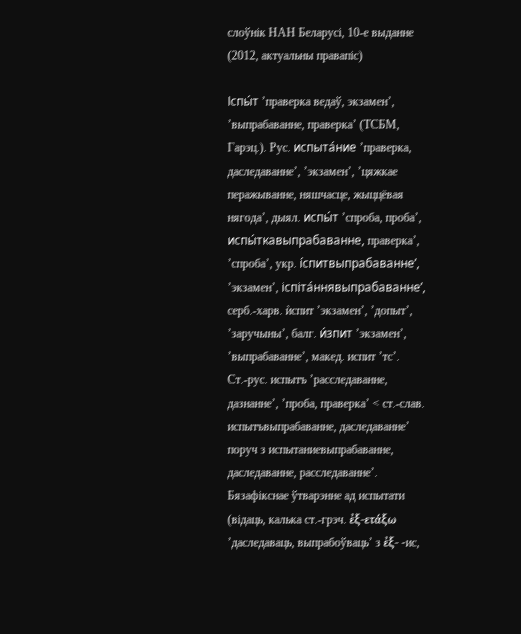слоўнік НАН Беларусі, 10-е выданне (2012, актуальны правапіс)

Іспы́т ’праверка ведаў, экзамен’, ’выпрабаванне, праверка’ (ТСБМ, Гарэц.). Рус. испыта́ние ’праверка, даследаванне’, ’экзамен’, ’цяжкае перажыванне, няшчасце, жыццёвая нягода’, дыял. испы́т ’спроба, проба’, испы́ткавыпрабаванне, праверка’, ’спроба’, укр. і́спитвыпрабаванне’, ’экзамен’, іспіта́ннявыпрабаванне’, серб.-харв. ѝспит ’экзамен’, ’допыт’, ’заручыны’, балг. и́зпит ’экзамен’, ’выпрабаванне’, макед. испит ’тс’. Ст.-рус. испытъ ’расследаванне, дазнанне’, ’проба, праверка’ < ст.-слав. испытъвыпрабаванне, даследаванне’ поруч з испытаниевыпрабаванне, даследаванне, расследаванне’. Бязафікснае ўтварэнне ад испытати (відаць, калька ст.-грэч. ἐξ‑ετάξω ’даследаваць, выпрабоўваць’ з ἐξ‑ ‑ис,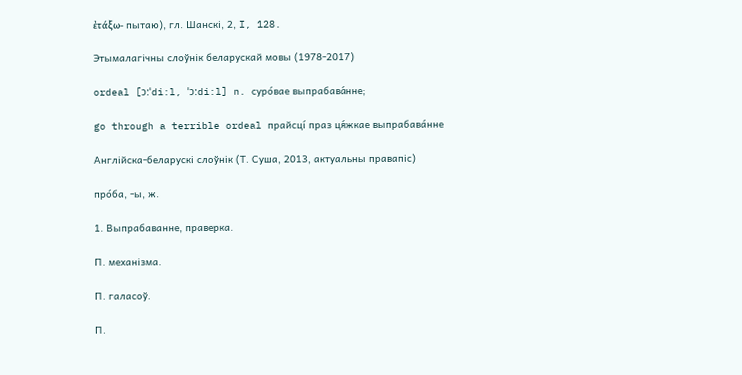ἐτάξω‑ пытаю), гл. Шанскі, 2, I, 128.

Этымалагічны слоўнік беларускай мовы (1978-2017)

ordeal [ɔ:ˈdi:l, ˈɔ:di:l] n. суро́вае выпрабава́нне;

go through a terrible ordeal прайсці́ праз ця́жкае выпрабава́нне

Англійска-беларускі слоўнік (Т. Суша, 2013, актуальны правапіс)

про́ба, -ы, ж.

1. Выпрабаванне, праверка.

П. механізма.

П. галасоў.

П.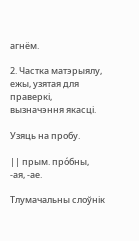агнём.

2. Частка матэрыялу, ежы, узятая для праверкі, вызначэння якасці.

Узяць на пробу.

|| прым. про́бны, -ая, -ае.

Тлумачальны слоўнік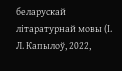беларускай літаратурнай мовы (І. Л. Капылоў, 2022,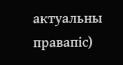актуальны правапіс)